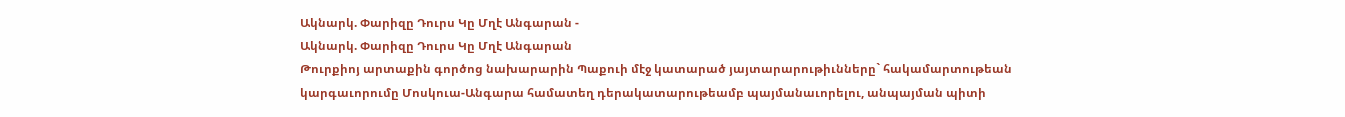Ակնարկ. Փարիզը Դուրս Կը Մղէ Անգարան -
Ակնարկ. Փարիզը Դուրս Կը Մղէ Անգարան
Թուրքիոյ արտաքին գործոց նախարարին Պաքուի մէջ կատարած յայտարարութիւնները` հակամարտութեան կարգաւորումը Մոսկուա-Անգարա համատեղ դերակատարութեամբ պայմանաւորելու, անպայման պիտի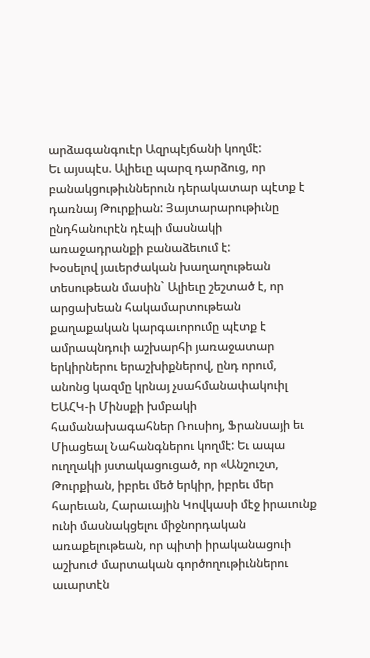արձագանգուէր Ազրպէյճանի կողմէ:
Եւ այսպէս. Ալիեւը պարզ դարձուց, որ բանակցութիւններուն դերակատար պէտք է դառնայ Թուրքիան: Յայտարարութիւնը ընդհանուրէն դէպի մասնակի առաջադրանքի բանաձեւում է:
Խօսելով յաւերժական խաղաղութեան տեսութեան մասին` Ալիեւը շեշտած է, որ արցախեան հակամարտութեան քաղաքական կարգաւորումը պէտք է ամրապնդուի աշխարհի յառաջատար երկիրներու երաշխիքներով, ընդ որում, անոնց կազմը կրնայ չսահմանափակուիլ ԵԱՀԿ-ի Մինսքի խմբակի համանախագահներ Ռուսիոյ, Ֆրանսայի եւ Միացեալ Նահանգներու կողմէ: Եւ ապա ուղղակի յստակացուցած, որ «Անշուշտ, Թուրքիան, իբրեւ մեծ երկիր, իբրեւ մեր հարեւան, Հարաւային Կովկասի մէջ իրաւունք ունի մասնակցելու միջնորդական առաքելութեան, որ պիտի իրականացուի աշխուժ մարտական գործողութիւններու աւարտէն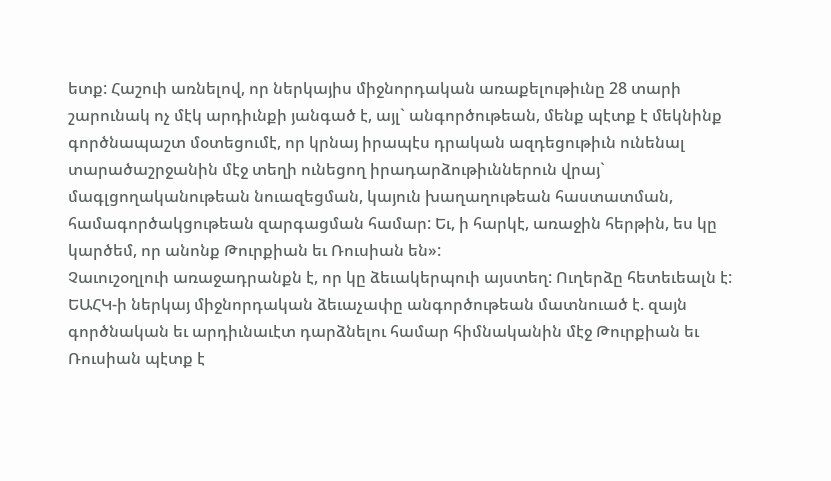ետք: Հաշուի առնելով, որ ներկայիս միջնորդական առաքելութիւնը 28 տարի շարունակ ոչ մէկ արդիւնքի յանգած է, այլ` անգործութեան, մենք պէտք է մեկնինք գործնապաշտ մօտեցումէ, որ կրնայ իրապէս դրական ազդեցութիւն ունենալ տարածաշրջանին մէջ տեղի ունեցող իրադարձութիւններուն վրայ` մագլցողականութեան նուազեցման, կայուն խաղաղութեան հաստատման, համագործակցութեան զարգացման համար: Եւ, ի հարկէ, առաջին հերթին, ես կը կարծեմ, որ անոնք Թուրքիան եւ Ռուսիան են»:
Չաւուշօղլուի առաջադրանքն է, որ կը ձեւակերպուի այստեղ: Ուղերձը հետեւեալն է: ԵԱՀԿ-ի ներկայ միջնորդական ձեւաչափը անգործութեան մատնուած է. զայն գործնական եւ արդիւնաւէտ դարձնելու համար հիմնականին մէջ Թուրքիան եւ Ռուսիան պէտք է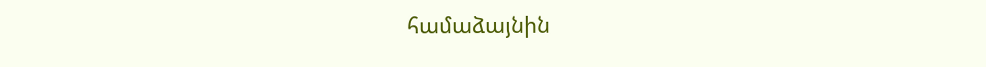համաձայնին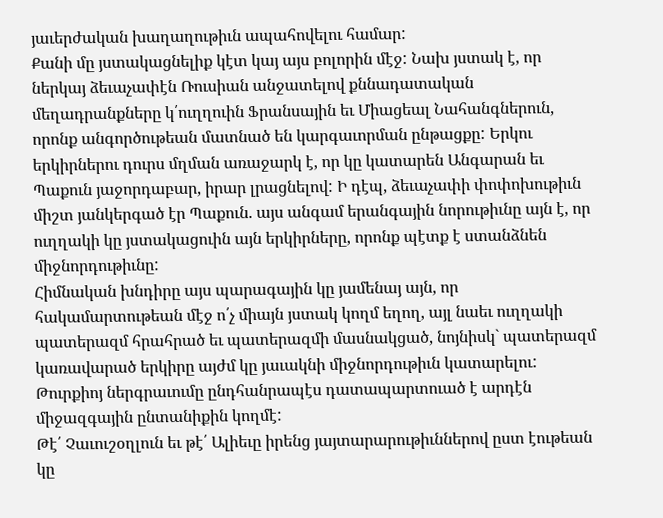յաւերժական խաղաղութիւն ապահովելու համար:
Քանի մը յստակացնելիք կէտ կայ այս բոլորին մէջ: Նախ յստակ է, որ ներկայ ձեւաչափէն Ռուսիան անջատելով քննադատական մեղադրանքները կ՛ուղղուին Ֆրանսային եւ Միացեալ Նահանգներուն, որոնք անգործութեան մատնած են կարգաւորման ընթացքը: Երկու երկիրներու դուրս մղման առաջարկ է, որ կը կատարեն Անգարան եւ Պաքուն յաջորդաբար, իրար լրացնելով: Ի դէպ, ձեւաչափի փոփոխութիւն միշտ յանկերգած էր Պաքուն. այս անգամ երանգային նորութիւնը այն է, որ ուղղակի կը յստակացուին այն երկիրները, որոնք պէտք է ստանձնեն միջնորդութիւնը:
Հիմնական խնդիրը այս պարագային կը յամենայ այն, որ հակամարտութեան մէջ ո՛չ միայն յստակ կողմ եղող, այլ նաեւ ուղղակի պատերազմ հրահրած եւ պատերազմի մասնակցած, նոյնիսկ` պատերազմ կառավարած երկիրը այժմ կը յաւակնի միջնորդութիւն կատարելու: Թուրքիոյ ներգրաւումը ընդհանրապէս դատապարտուած է արդէն միջազգային ընտանիքին կողմէ:
Թէ՛ Չաւուշօղլուն եւ թէ՛ Ալիեւը իրենց յայտարարութիւններով ըստ էութեան կը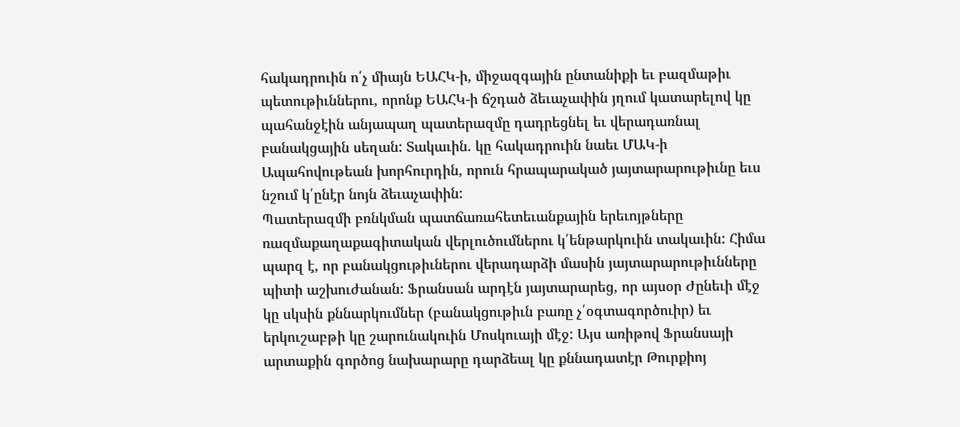հակադրուին ո՛չ միայն ԵԱՀԿ-ի, միջազգային ընտանիքի եւ բազմաթիւ պետութիւններու, որոնք ԵԱՀԿ-ի ճշդած ձեւաչափին յղում կատարելով կը պահանջէին անյապաղ պատերազմը դադրեցնել եւ վերադառնալ բանակցային սեղան: Տակաւին. կը հակադրուին նաեւ ՄԱԿ-ի Ապահովութեան խորհուրդին, որուն հրապարակած յայտարարութիւնը եւս նշում կ՛ընէր նոյն ձեւաչափին:
Պատերազմի բռնկման պատճառահետեւանքային երեւոյթները ռազմաքաղաքագիտական վերլուծումներու կ՛ենթարկուին տակաւին: Հիմա պարզ է, որ բանակցութիւներու վերադարձի մասին յայտարարութիւնները պիտի աշխուժանան: Ֆրանսան արդէն յայտարարեց, որ այսօր Ժընեւի մէջ կը սկսին քննարկումներ (բանակցութիւն բառը չ՛օգտագործուիր) եւ երկուշաբթի կը շարունակուին Մոսկուայի մէջ: Այս առիթով Ֆրանսայի արտաքին գործոց նախարարը դարձեալ կը քննադատէր Թուրքիոյ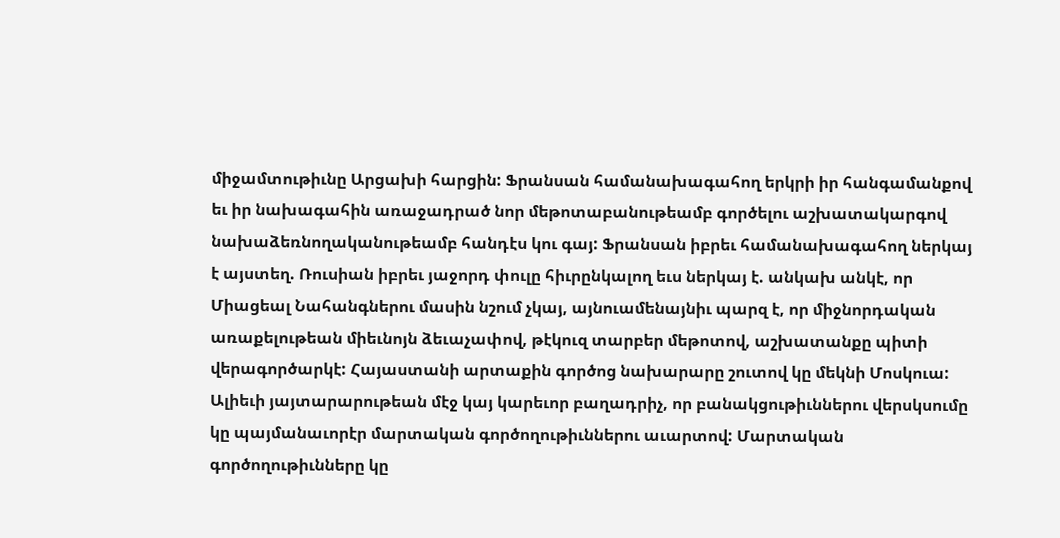միջամտութիւնը Արցախի հարցին: Ֆրանսան համանախագահող երկրի իր հանգամանքով եւ իր նախագահին առաջադրած նոր մեթոտաբանութեամբ գործելու աշխատակարգով նախաձեռնողականութեամբ հանդէս կու գայ: Ֆրանսան իբրեւ համանախագահող ներկայ է այստեղ. Ռուսիան իբրեւ յաջորդ փուլը հիւրընկալող եւս ներկայ է. անկախ անկէ, որ Միացեալ Նահանգներու մասին նշում չկայ, այնուամենայնիւ պարզ է, որ միջնորդական առաքելութեան միեւնոյն ձեւաչափով, թէկուզ տարբեր մեթոտով, աշխատանքը պիտի վերագործարկէ: Հայաստանի արտաքին գործոց նախարարը շուտով կը մեկնի Մոսկուա:
Ալիեւի յայտարարութեան մէջ կայ կարեւոր բաղադրիչ, որ բանակցութիւններու վերսկսումը կը պայմանաւորէր մարտական գործողութիւններու աւարտով: Մարտական գործողութիւնները կը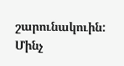շարունակուին: Մինչ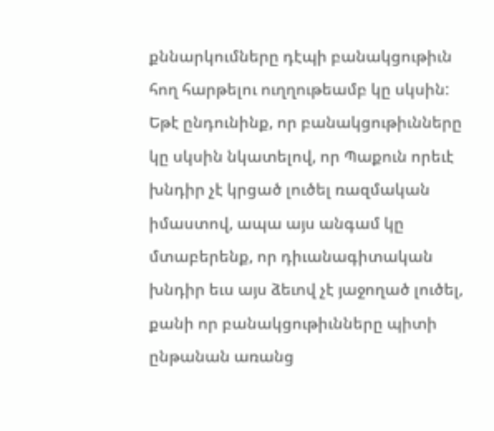քննարկումները դէպի բանակցութիւն հող հարթելու ուղղութեամբ կը սկսին:
Եթէ ընդունինք, որ բանակցութիւնները կը սկսին նկատելով, որ Պաքուն որեւէ խնդիր չէ կրցած լուծել ռազմական իմաստով, ապա այս անգամ կը մտաբերենք, որ դիւանագիտական խնդիր եւս այս ձեւով չէ յաջողած լուծել, քանի որ բանակցութիւնները պիտի ընթանան առանց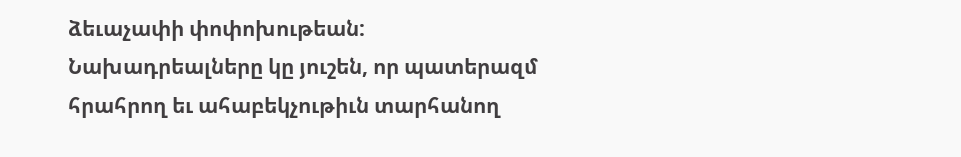ձեւաչափի փոփոխութեան: Նախադրեալները կը յուշեն, որ պատերազմ հրահրող եւ ահաբեկչութիւն տարհանող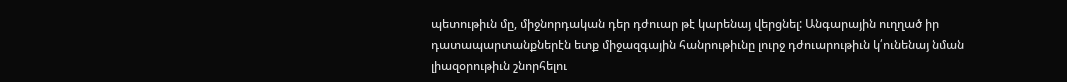պետութիւն մը, միջնորդական դեր դժուար թէ կարենայ վերցնել: Անգարային ուղղած իր դատապարտանքներէն ետք միջազգային հանրութիւնը լուրջ դժուարութիւն կ՛ունենայ նման լիազօրութիւն շնորհելու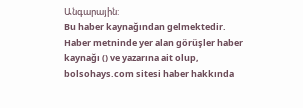Անգարային:
Bu haber kaynağından gelmektedir.
Haber metninde yer alan görüşler haber kaynağı () ve yazarına ait olup,
bolsohays.com sitesi haber hakkında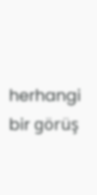herhangi bir görüş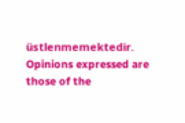üstlenmemektedir.
Opinions expressed are those of the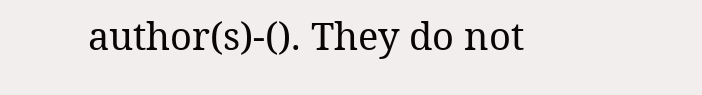author(s)-(). They do not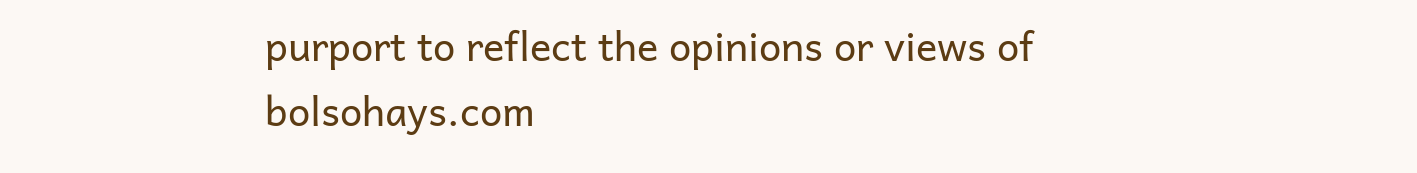purport to reflect the opinions or views of bolsohays.com